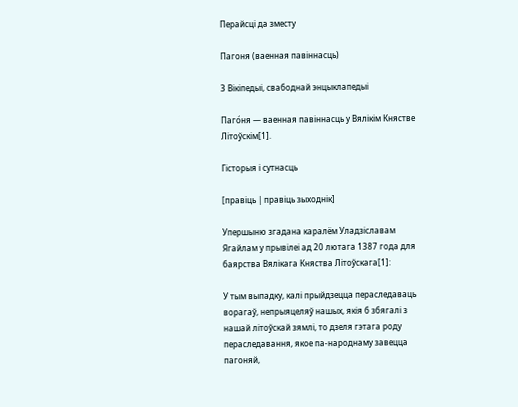Перайсці да зместу

Пагоня (ваенная павіннасць)

З Вікіпедыі, свабоднай энцыклапедыі

Паго́ня — ваенная павіннасць у Вялікім Княстве Літоўскім[1].

Гісторыя і сутнасць

[правіць | правіць зыходнік]

Упершыню згадана каралём Уладзіславам Ягайлам у прывілеі ад 20 лютага 1387 года для баярства Вялікага Княства Літоўскага[1]:

У тым выпадку, калі прыйдзецца пераследаваць ворагаў, непрыяцеляў нашых, якія б збягалі з нашай літоўскай зямлі, то дзеля гэтага роду пераследавання, якое па-народнаму завецца пагоняй,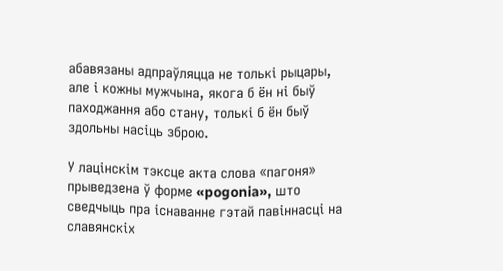абавязаны адпраўляцца не толькі рыцары, але і кожны мужчына, якога б ён ні быў паходжання або стану, толькі б ён быў здольны насіць зброю.

У лацінскім тэксце акта слова «пагоня» прыведзена ў форме «pogonia», што сведчыць пра існаванне гэтай павіннасці на славянскіх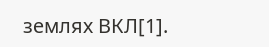землях ВКЛ[1].